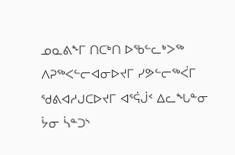ᓄᓇᕕᖕᒥ ᑎᑕᒃᑎ ᐅᖃᓪᓚᒃᐳᖅ ᐱᕈᖅᐸᓪᓕᐊᓂᐅᔪᒥ ᓯᕗᓪᓕᖅᐹᒥ ᖁᕕᐊᓱᒍᑕᐅᔪᒥ ᐊᕐᕌᒎᑉ ᐃᓚᖓᓐᓂ
ᔮᓂ ᓵᓐᑐᔅ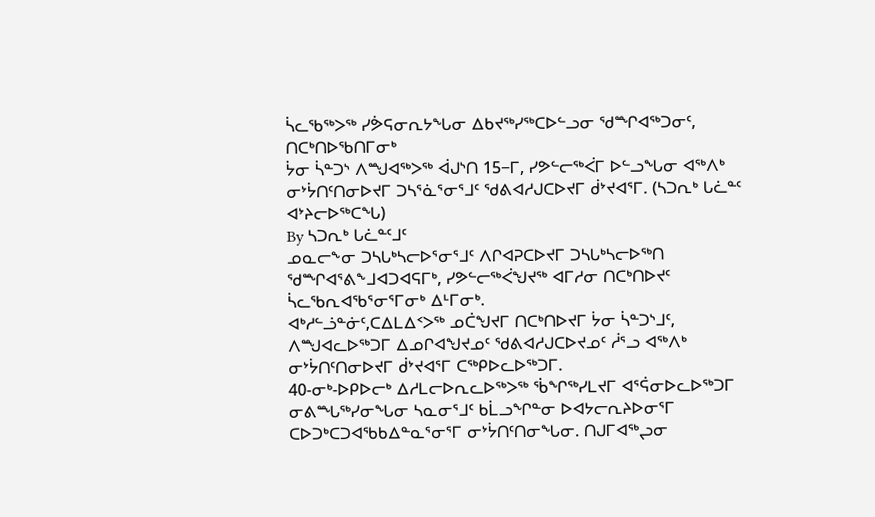ᓵᓚᖃᖅᐳᖅ ᓯᕘᕋᓂᕆᔭᖓᓂ ᐃᑲᔪᖅᓯᖅᑕᐅᓪᓗᓂ ᖁᙱᐊᖅᑐᓂᑦ, ᑎᑕᒃᑎᐅᖃᑎᒥᓂᒃ
ᔮᓂ ᓵᓐᑐᔅ ᐱᙳᐊᖅᐳᖅ ᐋᒍᔅᑎ 15−ᒥ, ᓯᕗᓪᓕᖅᐹᒥ ᐅᓪᓗᖓᓂ ᐊᖅᐱᒃ ᓂᔾᔮᑎᑦᑎᓂᐅᔪᒥ ᑐᓴᕐᓈᕐᓂᕐᒧᑦ ᖁᕕᐊᓱᒍᑕᐅᔪᒥ ᑰᔾᔪᐊᕐᒥ. (ᓴᑐᕆᒃ ᒐᓛᓐᑦ ᐊᔾᔨᓕᐅᖅᑕᖓ)
By ᓴᑐᕆᒃ ᒐᓛᓐᑦᒧᑦ
ᓄᓇᓕᖕᓂ ᑐᓴᒐᒃᓴᓕᐅᕐᓂᕐᒧᑦ ᐱᒋᐊᕈᑕᐅᔪᒥ ᑐᓴᒐᒃᓴᓕᐅᖅᑎ
ᖁᙱᐊᕐᕕᖕᒧᐊᑐᐊᕋᒥᒃ, ᓯᕗᓪᓕᖅᐹᖑᔪᖅ ᐊᒥᓱᓂ ᑎᑕᒃᑎᐅᔪᑦ ᓵᓚᖃᕆᐊᖃᕐᓂᕐᒥᓂᒃ ᐃᒻᒥᓂᒃ.
ᐊᒃᓱᓪᓘᓐᓃᑦ,ᑕᐃᒪᐃᑉᐳᖅ ᓄᑖᖑᔪᒥ ᑎᑕᒃᑎᐅᔪᒥ ᔮᓂ ᓵᓐᑐᔅᒧᑦ, ᐱᙳᐊᓚᐅᖅᑐᒥ ᐃᓄᒋᐊᖑᔪᓄᑦ ᖁᕕᐊᓱᒍᑕᐅᔪᓄᑦ ᓲᕐᓗ ᐊᖅᐱᒃ ᓂᔾᔮᑎᑦᑎᓂᐅᔪᒥ ᑰᔾᔪᐊᕐᒥ ᑕᖅᑭᐅᓚᐅᖅᑐᒥ.
40-ᓂᒃ-ᐅᑭᐅᓕᒃ ᐃᓱᒪᓕᐅᕆᓚᐅᖅᐳᖅ ᖄᖏᖅᓯᒪᔪᒥ ᐊᕐᕌᓂᐅᓚᐅᖅᑐᒥ ᓂᕕᙵᖅᓯᓂᖓᓂ ᓴᓇᓂᕐᒧᑦ ᑲᒫᓗᖏᓐᓂ ᐅᐊᔭᓕᕆᔨᐅᓂᕐᒥ ᑕᐅᑐᒃᑕᑐᐊᖃᑲᐃᓐᓇᕐᓂᕐᒥ ᓂᔾᔮᑎᑦᑎᓂᖓᓂ. ᑎᒍᒥᐊᖅᖢᓂ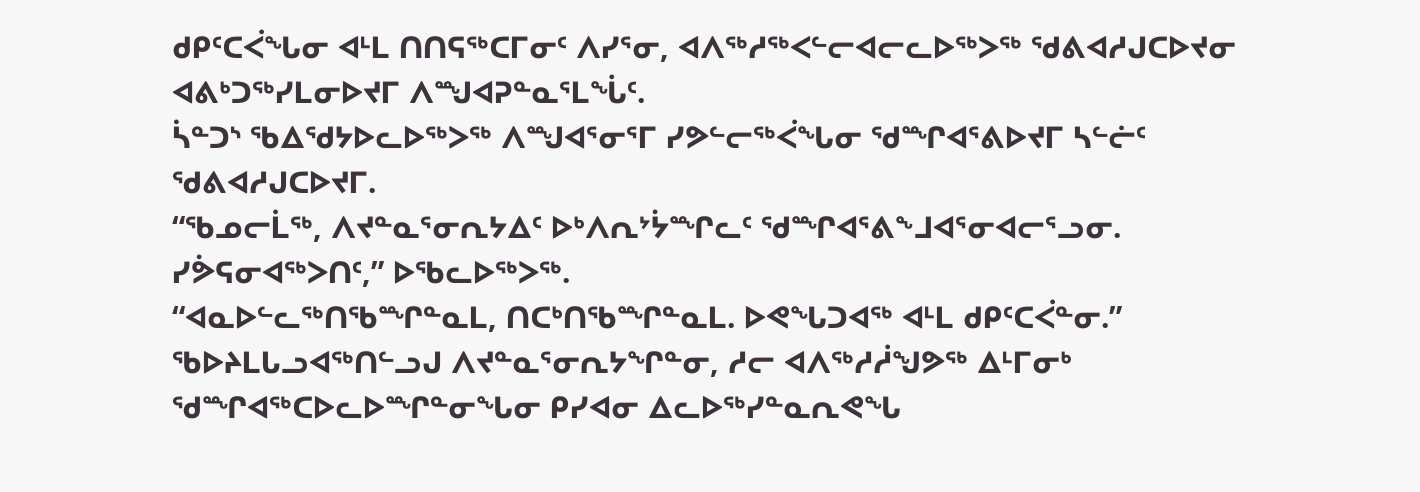ᑯᑭᑦᑕᐹᖓᓂ ᐊᒻᒪ ᑎᑎᕋᖅᑕᒥᓂᑦ ᐱᓯᕐᓂ, ᐊᐱᖅᓱᖅᐸᓪᓕᐊᓕᓚᐅᖅᐳᖅ ᖁᕕᐊᓱᒍᑕᐅᔪᓂ ᐊᕕᒃᑐᖅᓯᒪᓂᐅᔪᒥ ᐱᙳᐊᕈᓐᓇᕐᒪᖔᑦ.
ᓵᓐᑐᔅ ᖃᐃᖁᔭᐅᓚᐅᖅᐳᖅ ᐱᙳᐊᕐᓂᕐᒥ ᓯᕗᓪᓕᖅᐹᖓᓂ ᖁᙱᐊᕐᕕᐅᔪᒥ ᓴᓪᓖᑦ ᖁᕕᐊᓱᒍᑕᐅᔪᒥ.
“ᖃᓄᓕᒫᖅ, ᐱᔪᓐᓇᕐᓂᕆᔭᐃᑦ ᐅᒃᐱᕆᔾᔮᙱᓚᑦ ᖁᙱᐊᕐᕕᖕᒧᐊᕐᓂᐊᓕᕐᓗᓂ. ᓯᕘᕋᓂᐊᖅᐳᑎᑦ,” ᐅᖃᓚᐅᖅᐳᖅ.
“ᐊᓇᐅᓪᓚᖅᑎᖃᙱᓐᓇᒪ, ᑎᑕᒃᑎᖃᙱᓐᓇᒪ. ᐅᕙᖓᑐᐊᖅ ᐊᒻᒪ ᑯᑭᑦᑕᐹᓐᓂ.”
ᖃᐅᔨᒪᒐᓗᐊᖅᑎᓪᓗᒍ ᐱᔪᓐᓇᕐᓂᕆᔭᖏᓐᓂ, ᓱᓕ ᐊᐱᖅᓱᓲᖑᕗᖅ ᐃᒻᒥᓂᒃ ᖁᙱᐊᖅᑕᐅᓚᐅᙱᓐᓂᖓᓂ ᑭᓯᐊᓂ ᐃᓚᐅᖅᓯᓐᓇᕆᕙᖓ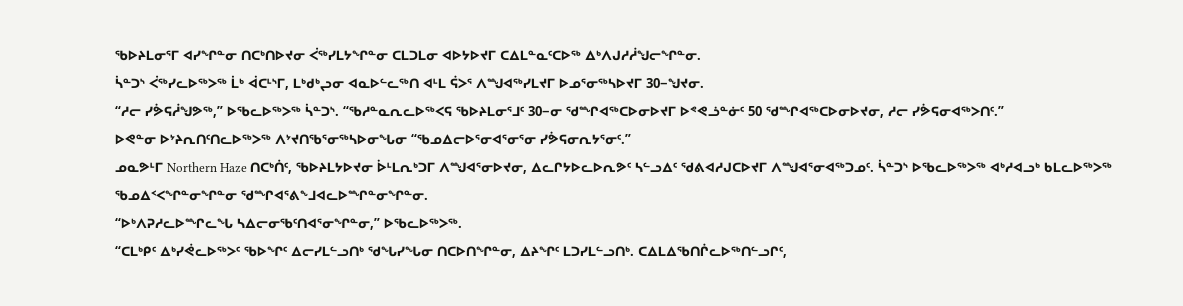ᖃᐅᔨᒪᓂᕐᒥ ᐊᓯᖏᓐᓂ ᑎᑕᒃᑎᐅᔪᓂ ᐹᖅᓯᒪᔭᖏᓐᓂ ᑕᒪᑐᒪᓂ ᐊᐅᔭᐅᔪᒥ ᑕᐃᒪᓐᓇᑦᑕᐅᖅ ᐃᒃᐱᒍᓱᓲᖑᓕᖏᓐᓂ.
ᓵᓐᑐᔅ ᐹᖅᓯᓚᐅᖅᐳᖅ ᒫᒃ ᐋᑕᒻᔅᒥ, ᒪᒃᑯᒃᖢᓂ ᐊᓇᐅᓪᓚᖅᑎ ᐊᒻᒪ ᕌᐳᕐ ᐱᙳᐊᖅᓯᒪᔪᒥ ᐅᓄᕐᓂᖅᓴᐅᔪᒥ 30−ᖑᔪᓂ.
“ᓱᓕ ᓯᕘᕋᓲᖑᕗᖅ,” ᐅᖃᓚᐅᖅᐳᖅ ᓵᓐᑐᔅ. “ᖃᓱᓐᓇᕆᓚᐅᖅᐸᕋ ᖃᐅᔨᒪᓂᕐᒧᑦ 30−ᓂ ᖁᙱᐊᖅᑕᐅᓂᐅᔪᒥ ᐅᕝᕙᓘᓐᓃᑦ 50 ᖁᙱᐊᖅᑕᐅᓂᐅᔪᓂ, ᓱᓕ ᓯᕘᕋᓂᐊᖅᐳᑎᑦ.”
ᐅᕙᓐᓂ ᐅᔾᔨᕆᑎᑦᑎᓚᐅᖅᐳᖅ ᐱᔾᔪᑎᖃᕐᓂᖅᓴᐅᓂᖓᓂ “ᖃᓄᐃᓕᐅᕐᓂᐊᕐᓂᕐᓂ ᓯᕘᕋᓂᕆᔭᕐᓂᑦ.”
ᓄᓇᕗᒻᒥ Northern Haze ᑎᑕᒃᑏᑦ, ᖃᐅᔨᒪᔭᐅᔪᓂ ᐆᒻᒪᕆᒃᑐᒥ ᐱᙳᐊᕐᓂᐅᔪᓂ, ᐃᓚᒋᔭᐅᓚᐅᕆᕗᑦ ᓴᓪᓗᐃᑦ ᖁᕕᐊᓱᒍᑕᐅᔪᒥ ᐱᙳᐊᕐᓂᐊᖅᑐᓄᑦ. ᓵᓐᑐᔅ ᐅᖃᓚᐅᖅᐳᖅ ᐊᒃᓱᐊᓗᒃ ᑲᒪᓚᐅᖅᐳᖅ ᖃᓄᐃᑉᐸᖏᓐᓂᖏᓐᓂ ᖁᙱᐊᕐᕕᖕᒧᐊᓚᐅᙱᓐᓂᖏᓐᓂ.
“ᐅᒃᐱᕈᓱᓚᐅᙱᓚᖓ ᓴᐃᓕᓂᖃᑦᑎᐊᕐᓂᖏᓐᓂ,” ᐅᖃᓚᐅᖅᐳᖅ.
“ᑕᒪᒃᑭᑦ ᐃᒃᓯᕚᓚᐅᖅᐳᑦ ᖃᐅᖏᑦ ᐃᓕᓯᒪᓪᓗᑎᒃ ᖁᖓᓯᖓᓂ ᑎᑕᐅᑎᖏᓐᓂ, ᐃᔨᖏᑦ ᒪᑐᓯᒪᓪᓗᑎᒃ. ᑕᐃᒪᐃᖃᑎᒌᓚᐅᖅᑎᓪᓗᒋᑦ,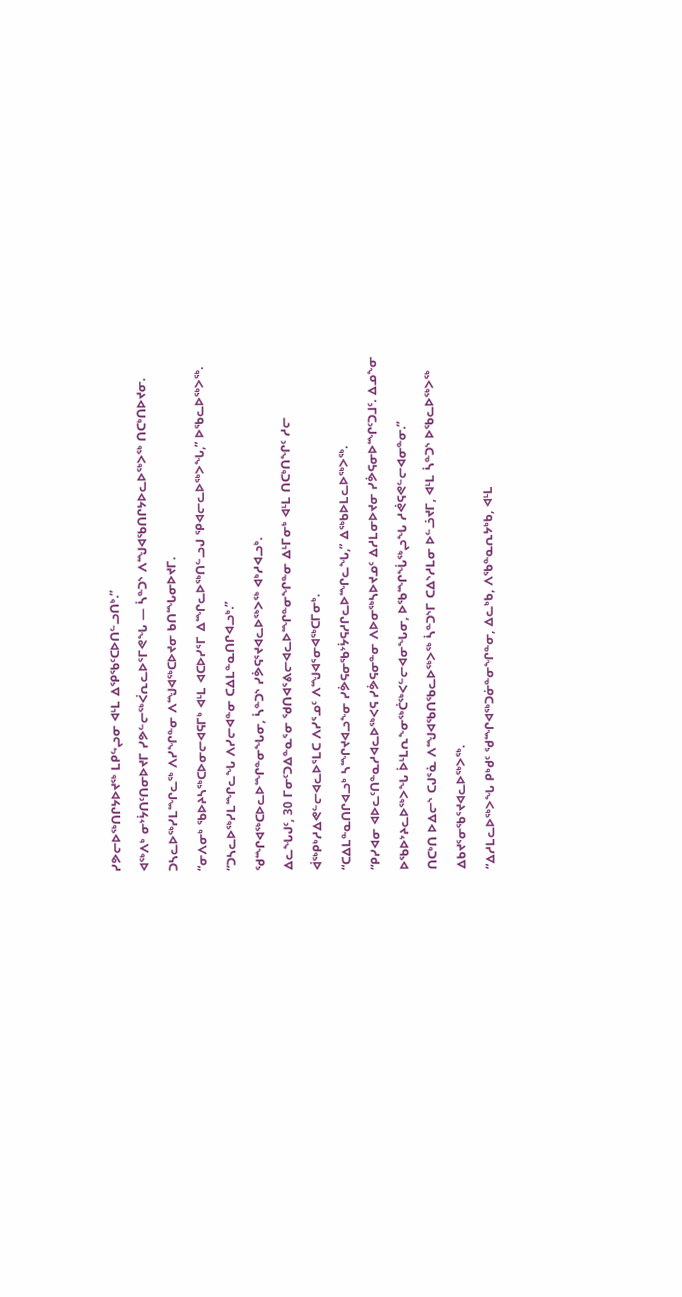ᓯᕗᓕᐅᖅᑎᒋᔭᐅᔪᖅ ᒪᑭᖦᖢᓂ ᐊᒻᒪ ᐃᕿᖃᑦᑕᐅᑎᓪᓗᑎᒃ.”
ᐊᖅᐱᒃ ᓂᔾᔮᑎᑦᑎᓂᐅᔪᒥ ᓯᕗᓪᓕᖅᐹᕆᓚᐅᕐᒥᕙᖓ — ᓵᓐᑐᔅ ᐱᙳᐊᖃᑎᒋᔭᐅᓚᐅᖅᐳᖅ ᑎᑕᒃᑎᐅᔪᓂ. ᑐᓴᓚᐅᖅᓯᒪᙱᓚᖅ ᐱᓯᖏᓐᓂ ᐱᙳᐊᖅᑕᐅᔪᓂ ᑲᑎᙵᓂᐅᔪᒥ.
“ᓂᐱᓂᒃ ᖃᐅᔨᓴᖅᑕᐅᓂᓕᐊᕋᒥᒃ ᐊᒻᒪ ᐊᑕᐅᓯᕐᒥ ᐃᙱᓚᐅᖅᑎᓪᓗᒍ ᕿᐊᓕᓚᐅᖅᐳᖓ,” ᐅᖃᓚᐅᖅᐳᖅ. “ᑐᓴᓚᐅᖅᓯᒪᙱᓚᖓ ᐱᓯᓕᐊᓐᓂ ᑕᐃᒪᓐᓇᑎᒋᐊᓗᒃ.”
ᖁᙱᐊᖅᑕᐅᓚᐅᙱᓐᓂᖓᓂ, ᓵᓐᑐᔅ ᓯᕘᕋᕐᔪᐊᓚᐅᖅᐳᖅ ᐊᒃᓱᐊᓗᒃ.
ᐃᓚᖓᒍᑦ, 30 ᒥᓂᑦᑐᐃᓐᓇᕐᓂ ᖁᑎᐊᕐᕕᓕᐊᓚᐅᙱᓐᓂᖏᓐᓂ ᐃᒻᒥᓂᒃ ᐊᒻᒪ ᑎᑕᒃᑎᖏᑦ ᓱᓕ ᐋᖅᑭᒃᓱᐃᕙᓪᓕᐊᓚᐅᕐᒪᑕ ᐱᓯᕐᓄᑦ ᐱᙳᐊᕐᓂᐊᖅᑕᒥᓂᒃ.
“ᑕᐃᒪᓐᓇᑎᒋᐊᓗᒃ ᓴᙱᔪᐊᓗᖕᓂ ᓯᕘᕋᓂᖃᔾᔮᕋᓱᒋᓚᐅᙱᓚᖓ,” ᐃᖅᑲᐅᒪᓚᐅᖅᐳᖅ.
“ᑭᓯᐊᓂ ᐊᐅᓚᑦᑎᓐᓇᓱᐊᓚᐅᖅᐸᕋ ᓯᕘᕋᓂᓐᓂ ᐱᐅᓂᖅᓴᐅᔪᓄᑦ ᐃᓱᒪᓂᐅᔪᓂ ᓯᕘᕋᓂᐅᙱᑦᑐᒧᑦ. ᐃᓄᖕᓂ ᐅᖃᐅᔾᔨᓚᐅᖅᐳᖓ ᐆᒻᒪᕆᖕᓂᖅᑖᖅᐸᓪᓕᐊᓂᖓᓂ, ᐅᖃᙱᖔᖅᖢᖓ ᓱᕚᕋᕙᓪᓕᐊᓂᓐᓂ.”
ᑎᑕᒃᑎ ᐅᐃᓕᔅ ᑕᒍᕐᓈ ᐱᙳᐊᖃᑎᖃᓚᐅᖅᐳᖅ ᓵᓐᑐᔅᒥ ᑕᐃᔅᓱᒪᓂ ᐅᓪᓘᔪᒥ, ᐊᒻᒪ ᓵᓐᑐᔅ ᐅᖃᓚᐅᖅᐳᖅ ᐃᑲᔪᕐᓂᖃᕐᔪᐊᓚᐅᖅᐳᖅ.
“ᐃᓱᒪᓚᐅᖅᐳᖓ ᑭᒃᑯᑦ ᖁᙱᐊᖅᑐᓃᓐᓂᖏᓐᓂ, ᐃᓚᒃᑲ, ᐱᖃᓐᓇᕆᔭᒃᑲ, ᐊᒻᒪ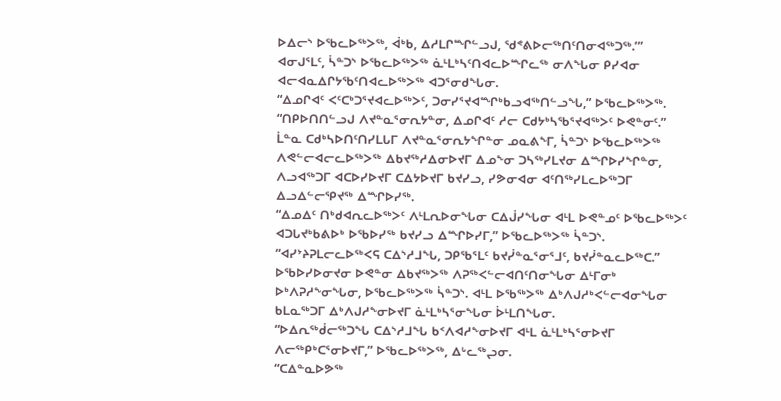ᐅᐃᓕᔅ ᐅᖃᓚᐅᖅᐳᖅ, ᐋᒃᑲ, ᐃᓱᒪᒋᙱᓪᓗᒍ, ᖁᕝᕕᐅᓕᖅᑎᑦᑎᓂᐊᖅᑐᖅ.’”
ᐊᓂᒍᕐᒪᑦ, ᓵᓐᑐᔅ ᐅᖃᓚᐅᖅᐳᖅ ᓈᒻᒪᒃᓴᑦᑎᐊᓚᐅᙱᓚᖅ ᓂᐱᖓᓂ ᑭᓯᐊᓂ ᐊᓕᐊᓇᐃᒋᔭᖃᑦᑎᐊᓚᐅᖅᐳᖅ ᐊᑐᕐᓂᑯᖓᓂ.
“ᐃᓄᒋᐊᑦ ᐸᑦᑕᒃᑐᕐᔪᐊᓚᐅᖅᐳᑦ, ᑐᓂᓯᕐᔪᐊᙱᒃᑲᓗᐊᖅᑎᓪᓗᖓ,” ᐅᖃᓚᐅᖅᐳᖅ. “ᑎᑭᐅᑎᑎᓪᓗᒍ ᐱᔪᓐᓇᕐᓂᕆᔭᓐᓂ, ᐃᓄᒋᐊᑦ ᓱᓕ ᑕᑯᔭᒃᓴᖃᕐᔪᐊᖅᐳᑦ ᐅᕙᓐᓂᑦ.”
ᒫᓐᓇ ᑕᑯᒃᓴᐅᑎᑦᑎᓯᒪᒐᒥ ᐱᔪᓐᓇᕐᓂᕆᔭᖏᓐᓂ ᓄᓇᕕᖕᒥ, ᓵᓐᑐᔅ ᐅᖃᓚᐅᖅᐳᖅ ᐱᕙᓪᓕᐊᓕᓚᐅᖅᐳᖅ ᐃᑲᔪᖅᓱᐃᓂᐅᔪᒥ ᐃᓄᖕᓂ ᑐᓴᖅᓯᒪᔪᓂ ᐃᙱᐅᓯᖏᓐᓂ, ᐱᓗᐊᖅᑐᒥ ᐊᑕᐅᓯᐅᔪᒥ ᑕᐃᔭᐅᔪᒥ ᑲᔪᓯᓗ, ᓯᕗᓂᐊᓂ ᐊᑦᑎᖅᓯᒪᓚᐅᖅᑐᒥ ᐃᓗᐃᓪᓕᕿᔪᖅ ᐃᙱᐅᓯᖅ.
“ᐃᓄᐃᑦ ᑎᒃᑯᐊᕆᓚᐅᖅᐳᑦ ᐱᒻᒪᕆᐅᓂᖓᓂ ᑕᐃᒎᓯᖓᓂ ᐊᒻᒪ ᐅᕙᓐᓄᑦ ᐅᖃᓚᐅᖅᐳᑦ ᐊᑐᒐᔪᒃᑲᕕᐅᒃ ᐅᖃᐅᓯᖅ ᑲᔪᓯᓗ ᐃᙱᐅᓯᒥ,” ᐅᖃᓚᐅᖅᐳᖅ ᓵᓐᑐᔅ. “ᐊᓯᔾᔨᕈᒪᓕᓚᐅᖅᐸᕋ ᑕᐃᔅᓱᒧᖓ, ᑐᑭᖃᕐᒪᑦ ᑲᔪᓰᓐᓇᕐᓂᕐᒧᑦ, ᑲᔪᓰᓐᓇᓚᐅᖅᑕ.”
ᐅᖃᐅᓯᐅᓂᔪᓂ ᐅᕙᓐᓂ ᐃᑲᔪᖅᐳᖅ ᐱᕈᖅᐸᓪᓕᐊᑎᑦᑎᓂᖓᓂ ᐃᒻᒥᓂᒃ ᐅᒃᐱᕈᓱᖕᓂᖓᓂ, ᐅᖃᓚᐅᖅᐳᖅ ᓵᓐᑐᔅ. ᐊᒻᒪ ᐅᖃᖅᐳᖅ ᐃᒃᐱᒍᓱᒃᐸᓪᓕᐊᓂᖓᓂ ᑲᒪᓇᖅᑐᒥ ᐃᒃᐱᒍᓱᖕᓂᐅᔪᒥ ᓈᒻᒪᒃᓴᕐᓂᖓᓂ ᐆᒻᒪᑎᖓᓂ.
“ᐅᐃᕆᖅᑰᓕᖅᑐᖓ ᑕᐃᔅᓱᒧᖓ ᑲᑉᐱᐊᓱᖕᓂᐅᔪᒥ ᐊᒻᒪ ᓈᒻᒪᒃᓴᕐᓂᐅᔪᒥ ᐱᓕᖅᑭᒃᑕᕐᓂᐅᔪᒥ,” ᐅᖃᓚᐅᖅᐳᖅ, ᐃᒡᓚᖅᖢᓂ.
“ᑕᐃᓐᓇᐅᕗᖅ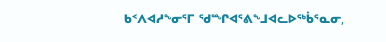ᑲᑉᐱᐊᓱᖕᓂᕐᒥ ᖁᙱᐊᕐᕕᖕᒧᐊᓚᐅᖅᑳᕐᓇᓂ,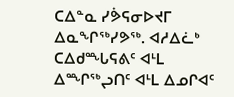ᑕᐃᓐᓇ ᓯᕘᕋᓂᐅᔪᒥ ᐃᓇᖏᖅᓯᕗᖅ. ᐊᓱᐃᓛᒃ ᑕᐃᑯᙵᕋᕕᑦ ᐊᒻᒪ ᐃᙱᖅᖢᑎᑦ ᐊᒻᒪ ᐃᓄᒋᐊᑦ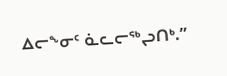ᐃᓕᖕᓂᑦ ᓈᓚᓕᖅᖢᑎᒃ.”